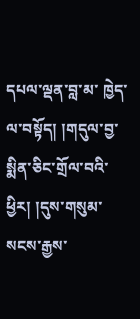དཔལ་ལྡན་བླ་མ་ ཁྱེད་ལ་བསྟོད། །གདུལ་བྱ་སྨིན་ཅིང་གྲོལ་བའི་ཕྱིར། །དུས་གསུམ་སངས་རྒྱས་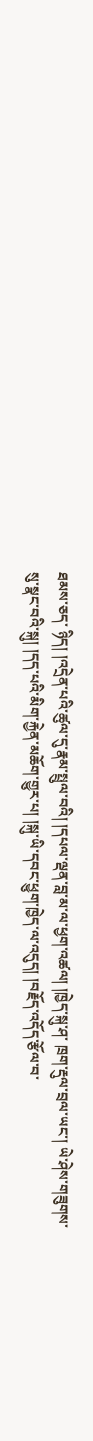ཐམས་ཅད་ ཉིད། །འདྲེན་པའི་ཚུལ་དུ་རྣམ་སྤྲུལ་བའི། །དཔལ་ལྡན་བླ་མ་ལ་ཕྱག་འཚལ། །ཁྱེད་སྐུ་ཤ་ ཁྲག་རྡུལ་བྲལ་ཡང་། ཡེ་ཤེས་གཟུགས་སུ་སྣང་བའི་སྐུ། །དད་པའི་མིག་རྐྱེན་མཆོག་གྱུར་པ། །སྐུ་ཡི་དབང་ཕྱུག་ཁྱེད་ལ་འདུད། །བརྗོད་འདོད་རྩོལ་བ་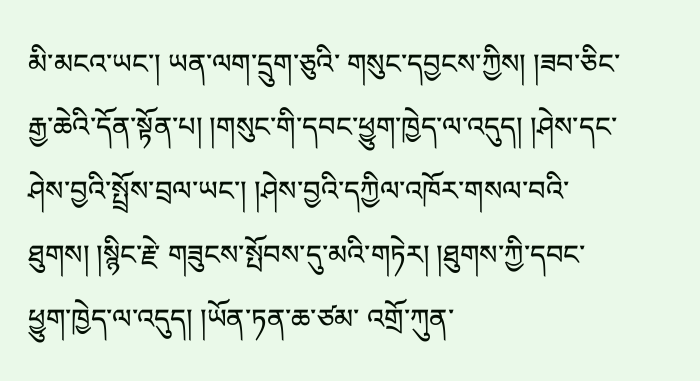མི་མངའ་ཡང་། ཡན་ལག་དྲུག་ཅུའི་ གསུང་དབྱངས་ཀྱིས། །ཟབ་ཅིང་རྒྱ་ཆེའི་དོན་སྟོན་པ། །གསུང་གི་དབང་ཕྱུག་ཁྱེད་ལ་འདུད། །ཤེས་དང་ཤེས་བྱའི་སྤྲོས་བྲལ་ཡང་། །ཤེས་བྱའི་དཀྱིལ་འཁོར་གསལ་བའི་ཐུགས། །སྙིང་རྗེ་ གཟུངས་སྤོབས་དུ་མའི་གཏེར། །ཐུགས་ཀྱི་དབང་ཕྱུག་ཁྱེད་ལ་འདུད། །ཡོན་ཏན་ཆ་ཙམ་ འགྲོ་ཀུན་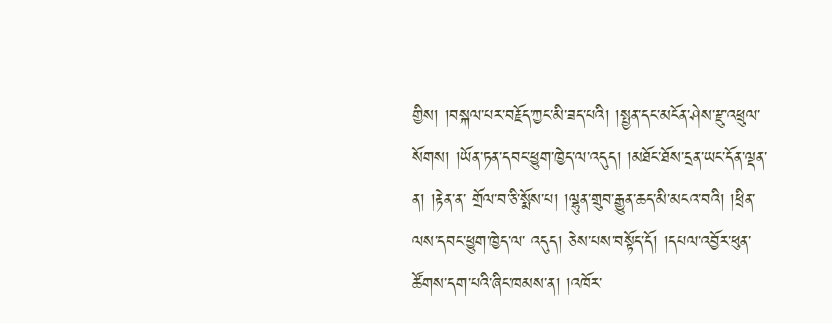གྱིས། །བསྐལ་པར་བརྗོད་ཀྱང་མི་ཟད་པའི། །སྤྱན་དང་མངོན་ཤེས་རྫུ་འཕྲུལ་ སོགས། །ཡོན་ཏན་དབང་ཕྱུག་ཁྱེད་ལ་འདུད། །མཐོང་ཐོས་དྲན་ཡང་དོན་ལྡན་ན། །རྟེན་ན་ གྲོལ་བ་ཅི་སྨོས་པ། །ལྷུན་གྲུབ་རྒྱུན་ཆད་མི་མངའ་བའི། །ཕྲིན་ལས་དབང་ཕྱུག་ཁྱེད་ལ་ འདུད། ཅེས་པས་བསྟོད་དོ། །དཔལ་འབྱོར་ཕུན་ཚོགས་དག་པའི་ཞིང་ཁམས་ན། །འཁོར་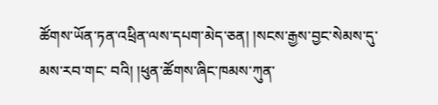ཚོགས་ཡོན་ཏན་འཕྲིན་ལས་དཔག་མེད་ཅན། །སངས་རྒྱས་བྱང་སེམས་དུ་མས་རབ་གང་ བའི། །ཕུན་ཚོགས་ཞིང་ཁམས་ཀུན་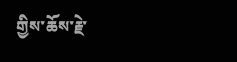གྱིས་ཆོས་རྗེ་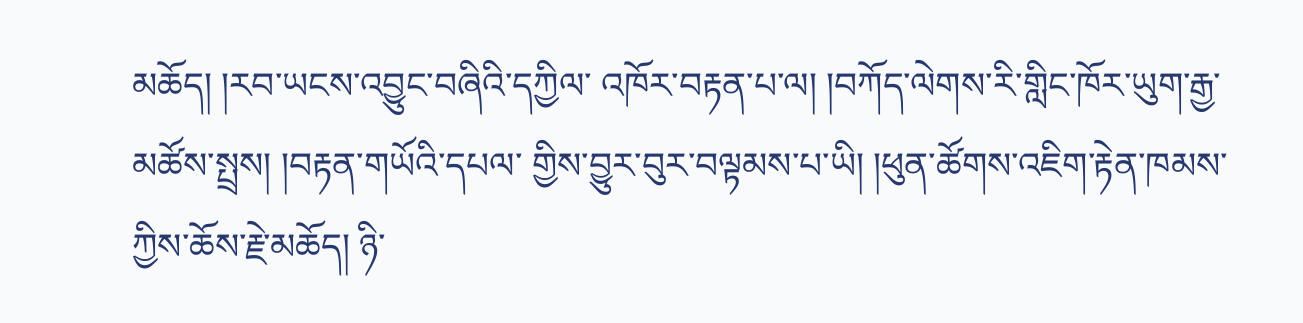མཆོད། །རབ་ཡངས་འབྱུང་བཞིའི་དཀྱིལ་ འཁོར་བརྟན་པ་ལ། །བཀོད་ལེགས་རི་གླིང་ཁོར་ཡུག་རྒྱ་མཚོས་སྤྲས། །བརྟན་གཡོའི་དཔལ་ གྱིས་བྱུར་བུར་བལྟམས་པ་ཡི། །ཕུན་ཚོགས་འཇིག་རྟེན་ཁམས་ཀྱིས་ཆོས་རྗེ་མཆོད། ཉི་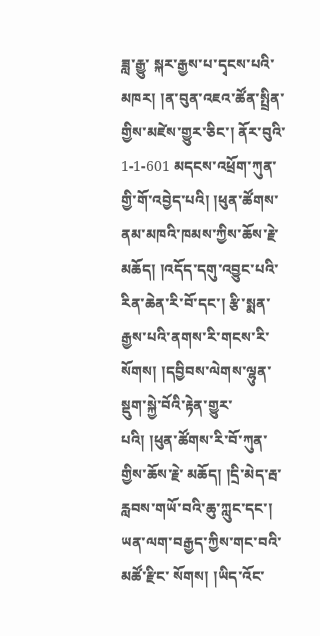ཟླ་རྒྱུ་ སྐར་རྒྱས་པ་དྭངས་པའི་མཁར། །ན་བུན་འཇའ་ཚོན་སྤྲིན་གྱིས་མཛེས་གྱུར་ཅིང་། ནོར་བུའི་ 1-1-601 མདངས་འཕྲོག་ཀུན་གྱི་གོ་འབྱེད་པའི། །ཕུན་ཚོགས་ནམ་མཁའི་ཁམས་ཀྱིས་ཆོས་རྗེ་མཆོད། །འདོད་དགུ་འབྱུང་པའི་རིན་ཆེན་རི་བོ་དང་། རྩི་སྨན་རྒྱས་པའི་ནགས་རི་གངས་རི་སོགས། །དབྱིབས་ལེགས་ལྷུན་སྡུག་སྐྱེ་བོའི་རྟེན་གྱུར་པའི། །ཕུན་ཚོགས་རི་བོ་ཀུན་གྱིས་ཆོས་རྗེ་ མཆོད། །དྲི་མེད་རྦ་རླབས་གཡོ་བའི་ཆུ་ཀླུང་དང་། ཡན་ལག་བརྒྱད་ཀྱིས་གང་བའི་མཚོ་རྫིང་ སོགས། །ཡིད་འོང་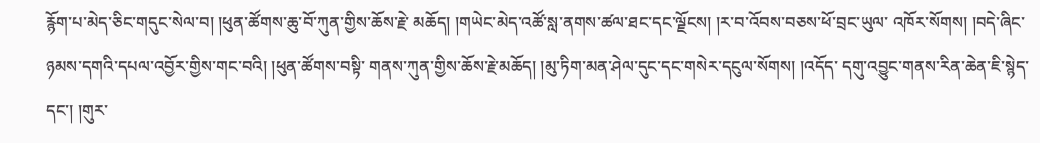རྙོག་པ་མེད་ཅིང་གདུང་སེལ་བ། །ཕུན་ཚོགས་ཆུ་བོ་ཀུན་གྱིས་ཆོས་རྗེ་ མཆོད། །གཡེང་མེད་འཚོ་སླ་ནགས་ཚལ་ཐང་དང་ལྗོངས། །ར་བ་འོབས་བཅས་ཕོ་བྲང་ཡུལ་ འཁོར་སོགས། །བདེ་ཞིང་ཉམས་དགའི་དཔལ་འབྱོར་གྱིས་གང་བའི། །ཕུན་ཚོགས་བསྟི་ གནས་ཀུན་གྱིས་ཆོས་རྗེ་མཆོད། །མུ་ཏིག་མན་ཤེལ་དུང་དང་གསེར་དངུལ་སོགས། །འདོད་ དགུ་འབྱུང་གནས་རིན་ཆེན་ཇི་སྙེད་དང་། །གུར་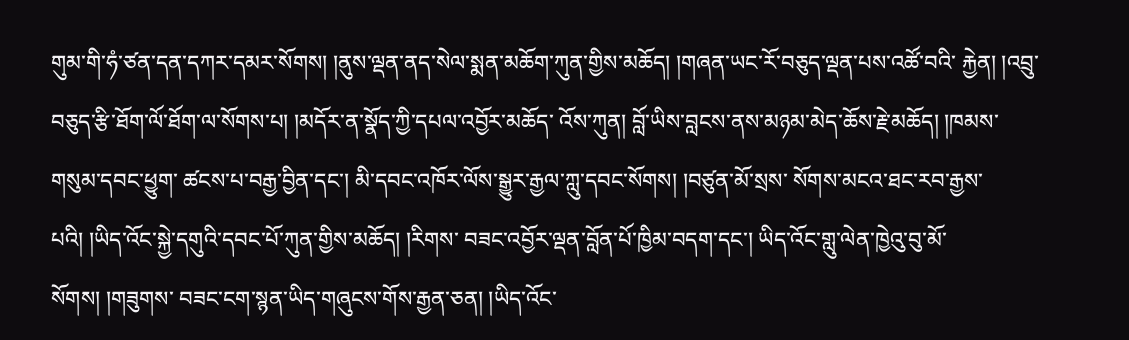གུམ་གི་ཧཾ་ཙན་དན་དཀར་དམར་སོགས། །ནུས་ལྡན་ནད་སེལ་སྨན་མཆོག་ཀུན་གྱིས་མཆོད། །གཞན་ཡང་རོ་བཅུད་ལྡན་པས་འཚོ་བའི་ རྐྱེན། །འབྲུ་བཅུད་རྩི་ཐོག་ལོ་ཐོག་ལ་སོགས་པ། །མདོར་ན་སྣོད་ཀྱི་དཔལ་འབྱོར་མཆོད་ འོས་ཀུན། བློ་ཡིས་བླངས་ནས་མཉམ་མེད་ཆོས་རྗེ་མཆོད། །ཁམས་གསུམ་དབང་ཕྱུག་ ཚངས་པ་བརྒྱ་བྱིན་དང་། མི་དབང་འཁོར་ལོས་སྒྱུར་རྒྱལ་ཀླུ་དབང་སོགས། །བཙུན་མོ་སྲས་ སོགས་མངའ་ཐང་རབ་རྒྱས་པའི། །ཡིད་འོང་སྐྱེ་དགུའི་དབང་པོ་ཀུན་གྱིས་མཆོད། །རིགས་ བཟང་འབྱོར་ལྡན་བློན་པོ་ཁྱིམ་བདག་དང་། ཡིད་འོང་གླུ་ལེན་ཁྱེའུ་བུ་མོ་སོགས། །གཟུགས་ བཟང་ངག་སྙན་ཡིད་གཞུངས་གོས་རྒྱན་ཅན། །ཡིད་འོང་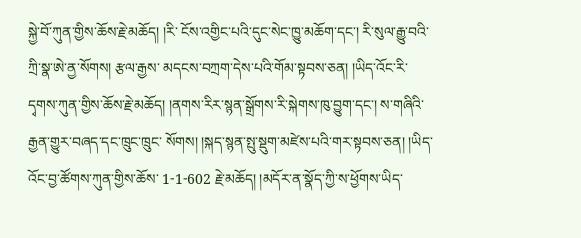སྐྱེ་བོ་ཀུན་གྱིས་ཆོས་རྗེ་མཆོད། །རི་ ངོས་འགྱིང་པའི་དུང་སེང་ཁྱུ་མཆོག་དང་། རི་སུལ་རྒྱུ་བའི་ཀྲི་སྣ་ཨེ་ནྱ་སོགས། རྩལ་རྒྱས་ མདངས་བཀྲག་དེས་པའི་གོམ་སྟབས་ཅན། །ཡིད་འོང་རི་དྭགས་ཀུན་གྱིས་ཆོས་རྗེ་མཆོད། །ནགས་རིར་སྙན་སྒྲོགས་རི་སྐེགས་ཁུ་བྱུག་དང་། ས་གཞིའི་རྒྱན་གྱུར་བཞད་དང་ཁྲུང་ཁྲུང་ སོགས། །སྐད་སྙན་སྤུ་སྡུག་མཛེས་པའི་གར་སྟབས་ཅན། །ཡིད་འོང་བྱ་ཚོགས་ཀུན་གྱིས་ཆོས་ 1-1-602 རྗེ་མཆོད། །མདོར་ན་སྣོད་ཀྱི་ས་ཕྱོགས་ཡིད་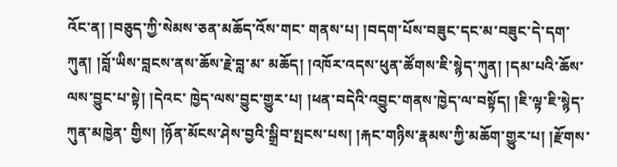འོང་ན། །བཅུད་ཀྱི་སེམས་ཅན་མཆོད་འོས་གང་ གནས་པ། །བདག་པོས་བཟུང་དང་མ་བཟུང་དེ་དག་ཀུན། །བློ་ཡིས་བླངས་ནས་ཆོས་རྗེ་བླ་མ་ མཆོད། །འཁོར་འདས་ཕུན་ཚོགས་ཇི་སྙེད་ཀུན། །དམ་པའི་ཆོས་ལས་བྱུང་པ་སྟེ། །དེའང་ ཁྱེད་ལས་བྱུང་གྱུར་པ། །ཕན་བདེའི་འབྱུང་གནས་ཁྱེད་ལ་བསྟོད། །ཇི་ལྟ་ཇི་སྙེད་ཀུན་མཁྱེན་ གྱིས། །ཉོན་མོངས་ཤེས་བྱའི་སྒྲིབ་སྤངས་པས། །རྐང་གཉིས་རྣམས་ཀྱི་མཆོག་གྱུར་པ། །རྫོགས་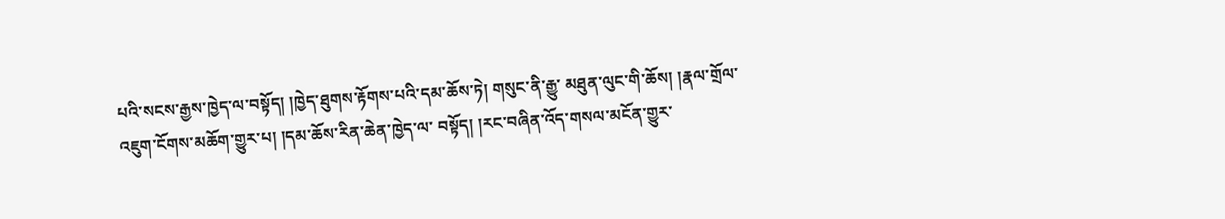པའི་སངས་རྒྱས་ཁྱེད་ལ་བསྟོད། །ཁྱེད་ཐུགས་རྟོགས་པའི་དམ་ཆོས་ཏེ། གསུང་ནི་རྒྱུ་ མཐུན་ལུང་གི་ཆོས། །རྣལ་གྲོལ་འཇུག་ངོགས་མཆོག་གྱུར་པ། །དམ་ཆོས་རིན་ཆེན་ཁྱེད་ལ་ བསྟོད། །རང་བཞིན་འོད་གསལ་མངོན་གྱུར་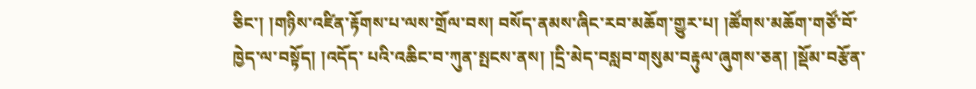ཅིང་། །གཉིས་འཛིན་རྟོགས་པ་ལས་གྲོལ་བས། བསོད་ནམས་ཞིང་རབ་མཆོག་གྱུར་པ། །ཚོགས་མཆོག་གཙོ་བོ་ཁྱེད་ལ་བསྟོད། །འདོད་ པའི་འཆིང་བ་ཀུན་སྤངས་ནས། །དྲི་མེད་བསླབ་གསུམ་བརྟུལ་ཞུགས་ཅན། །སྡོམ་བརྩོན་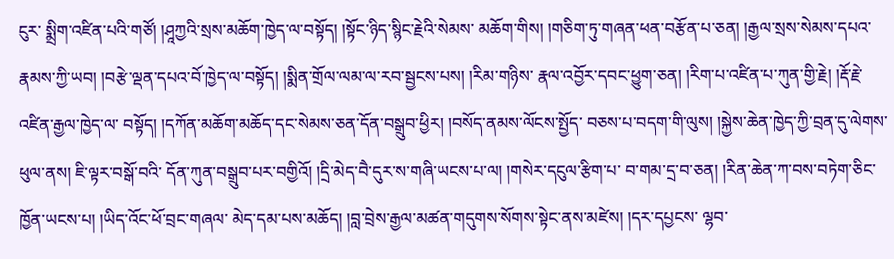ངུར་ སྨྲིག་འཛིན་པའི་གཙོ། །ཤཱཀྱའི་སྲས་མཆོག་ཁྱེད་ལ་བསྟོད། །སྟོང་ཉིད་སྙིང་རྗེའི་སེམས་ མཆོག་གིས། །གཅིག་ཏུ་གཞན་ཕན་བརྩོན་པ་ཅན། །རྒྱལ་སྲས་སེམས་དཔའ་རྣམས་ཀྱི་ཡབ། །བརྩེ་ལྡན་དཔའ་བོ་ཁྱེད་ལ་བསྟོད། །སྨིན་གྲོལ་ལམ་ལ་རབ་སྦྱངས་པས། །རིམ་གཉིས་ རྣལ་འབྱོར་དབང་ཕྱུག་ཅན། །རིག་པ་འཛིན་པ་ཀུན་གྱི་རྗེ། །རྡོ་རྗེ་འཛིན་རྒྱལ་ཁྱེད་ལ་ བསྟོད། །དཀོན་མཆོག་མཆོད་དང་སེམས་ཅན་དོན་བསྒྲུབ་ཕྱིར། །བསོད་ནམས་ལོངས་སྤྱོད་ བཅས་པ་བདག་གི་ལུས། །སྐྱེས་ཆེན་ཁྱེད་ཀྱི་བྲན་དུ་ལེགས་ཕུལ་ནས། ཇི་ལྟར་བསྒོ་བའི་ དོན་ཀུན་བསྒྲུབ་པར་བགྱིའོ། །དྲི་མེད་བཻ་དུར་ས་གཞི་ཡངས་པ་ལ། །གསེར་དངུལ་རྩིག་པ་ བ་གམ་དྲ་བ་ཅན། །རིན་ཆེན་ཀ་བས་བཏེག་ཅིང་ཁྱོན་ཡངས་པ། །ཡིད་འོང་ཕོ་བྲང་གཞལ་ མེད་དམ་པས་མཆོད། །བླ་བྲེས་རྒྱལ་མཚན་གདུགས་སོགས་སྟེང་ནས་མཛེས། །དར་དཔྱངས་ ལྷབ་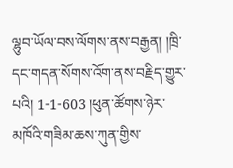ལྷུབ་ཡོལ་བས་ལོགས་ནས་བརྒྱན། །ཁྲི་དང་གདན་སོགས་འོག་ནས་བརྗིད་གྱུར་པའི། 1-1-603 །ཕུན་ཚོགས་ཉེར་མཁོའི་གཟིམ་ཆས་ཀུན་གྱིས་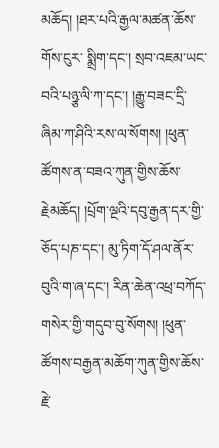མཆོད། །ཐར་པའི་རྒྱལ་མཚན་ཆོས་གོས་ངུར་ སྨྲིག་དང་། སྲབ་འཇམ་ཡང་བའི་པཉྩ་ལི་ཀ་དང་། །རྒྱུ་བཟང་དྲི་ཞིམ་ཀ་ཤིའི་རས་ལ་སོགས། །ཕུན་ཚོགས་ན་བཟའ་ཀུན་གྱིས་ཆོས་རྗེམཆོད། །པྲོག་ལྔའི་དབུ་རྒྱན་དར་གྱི་ཅོད་པཎ་དང་། མུ་ཏིག་དོ་ཤལ་ནོར་བུའི་ག་ཞ་དང་། རིན་ཆེན་འཕྲ་བཀོད་གསེར་གྱི་གདུབ་བུ་སོགས། །ཕུན་ ཚོགས་བརྒྱན་མཆོག་ཀུན་གྱིས་ཆོས་རྗེ་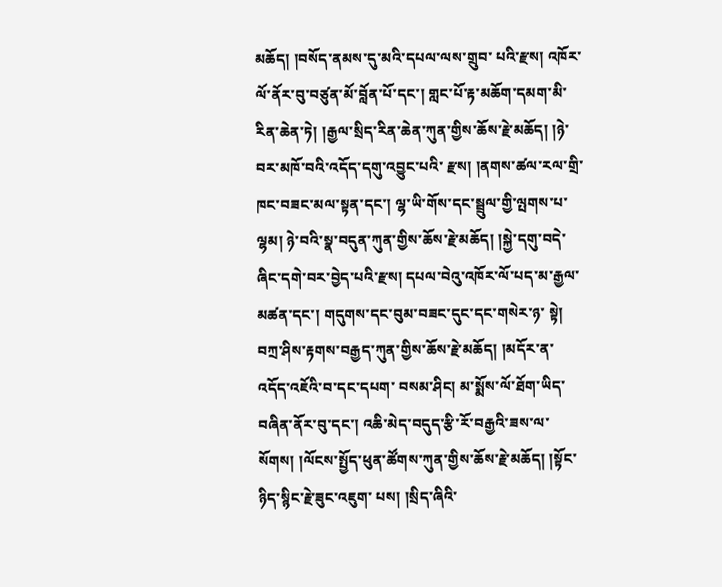མཆོད། །བསོད་ནམས་དུ་མའི་དཔལ་ལས་གྲུབ་ པའི་རྫས། འཁོར་ལོ་ནོར་བུ་བཙུན་མོ་བློན་པོ་དང་། གླང་པོ་རྟ་མཆོག་དམག་མི་རིན་ཆེན་ཏེ། །རྒྱལ་སྲིད་རིན་ཆེན་ཀུན་གྱིས་ཆོས་རྗེ་མཆོད། །ཉེ་བར་མཁོ་བའི་འདོད་དགུ་འབྱུང་པའི་ རྫས། །ནགས་ཚལ་རལ་གྲི་ཁང་བཟང་མལ་སྟན་དང་། ལྷ་ཡི་གོས་དང་སྦྲུལ་གྱི་ལྤགས་པ་ ལྷམ། ཉེ་བའི་སྣ་བདུན་ཀུན་གྱིས་ཆོས་རྗེ་མཆོད། །སྐྱེ་དགུ་བདེ་ཞིང་དགེ་བར་བྱེད་པའི་རྫས། དཔལ་བེའུ་འཁོར་ལོ་པད་མ་རྒྱལ་མཚན་དང་། གདུགས་དང་བུམ་བཟང་དུང་དང་གསེར་ཉ་ སྟེ། བཀྲ་ཤིས་རྟགས་བརྒྱད་ཀུན་གྱིས་ཆོས་རྗེ་མཆོད། །མདོར་ན་འདོད་འཇོའི་བ་དང་དཔག་ བསམ་ཤིང། མ་སྨོས་ལོ་ཐོག་ཡིད་བཞིན་ནོར་བུ་དང་། འཆི་མེད་བདུད་རྩི་རོ་བརྒྱའི་ཟས་ལ་ སོགས། །ལོངས་སྤྱོད་ཕུན་ཚོགས་ཀུན་གྱིས་ཆོས་རྗེ་མཆོད། །སྟོང་ཉིད་སྙིང་རྗེ་ཟུང་འཇུག་ པས། །སྲིད་ཞིའི་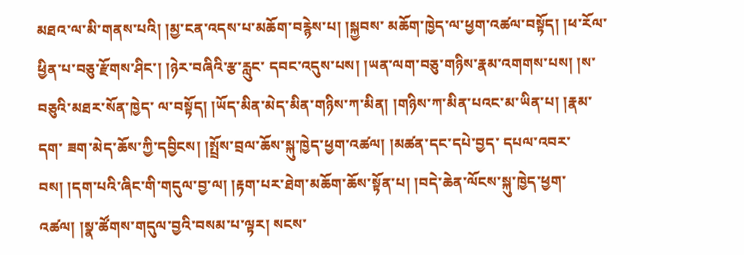མཐའ་ལ་མི་གནས་པའི། །མྱ་ངན་འདས་པ་མཆོག་བརྙེས་པ། །སྐྱབས་ མཆོག་ཁྱེད་ལ་ཕྱག་འཚལ་བསྟོད། །ཕ་རོལ་ཕྱིན་པ་བཅུ་རྫོགས་ཤིང་། །ཉེར་བཞིའི་རྩ་རླུང་ དབང་འདུས་པས། །ཡན་ལག་བཅུ་གཉིས་རྣམ་འགགས་པས། །ས་བཅུའི་མཐར་སོན་ཁྱེད་ ལ་བསྟོད། །ཡོད་མིན་མེད་མིན་གཉིས་ཀ་མིན། །གཉིས་ཀ་མིན་པའང་མ་ཡིན་པ། །རྣམ་དག་ ཟག་མེད་ཆོས་ཀྱི་དབྱིངས། །སྤྲོས་བྲལ་ཆོས་སྐུ་ཁྱེད་ཕྱག་འཚལ། །མཚན་དང་དཔེ་བྱད་ དཔལ་འབར་བས། །དག་པའི་ཞིང་གི་གདུལ་བྱ་ལ། །རྟག་པར་ཐེག་མཆོག་ཆོས་སྟོན་པ། །བདེ་ཆེན་ལོངས་སྐུ་ཁྱེད་ཕྱག་འཚལ། །སྣ་ཚོགས་གདུལ་བྱའི་བསམ་པ་ལྟར། སངས་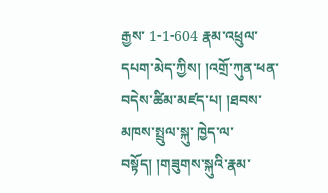རྒྱས་ 1-1-604 རྣམ་འཕྲུལ་དཔག་མེད་ཀྱིས། །འགྲོ་ཀུན་ཕན་བདེས་ཚིམ་མཛད་པ། །ཐབས་མཁས་སྤྲུལ་སྐུ་ ཁྱེད་ལ་བསྟོད། །གཟུགས་སྐུའི་རྣམ་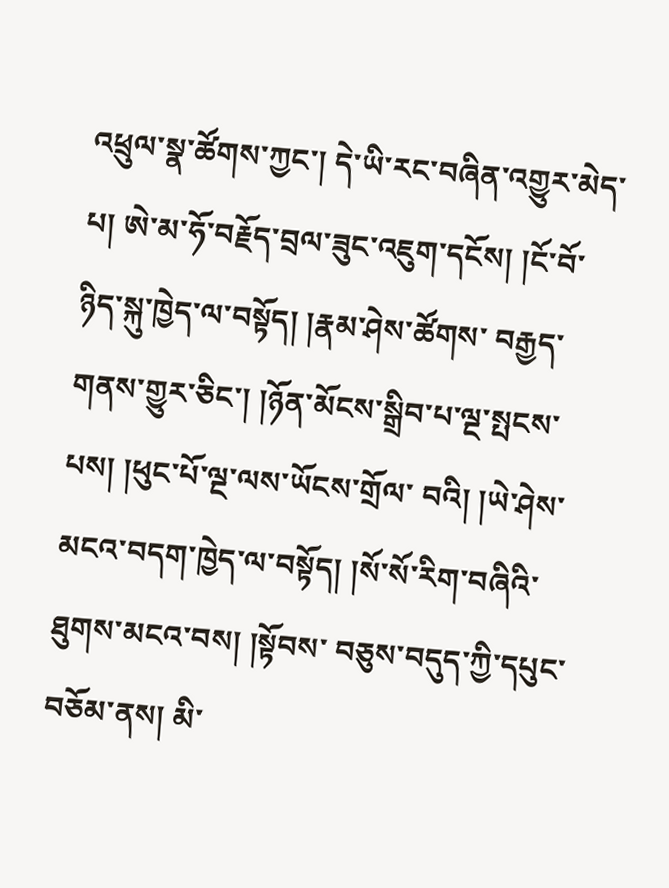འཕྲུལ་སྣ་ཚོགས་ཀྱང་། དེ་ཡི་རང་བཞིན་འགྱུར་མེད་པ། ཨེ་མ་ཧོ་བརྗོད་བྲལ་ཟུང་འཇུག་དངོས། །ངོ་བོ་ཉིད་སྐུ་ཁྱེད་ལ་བསྟོད། །རྣམ་ཤེས་ཚོགས་ བརྒྱད་གནས་གྱུར་ཅིང་། །ཉོན་མོངས་སྒྲིབ་པ་ལྔ་སྤངས་པས། །ཕུང་པོ་ལྔ་ལས་ཡོངས་གྲོལ་ བའི། །ཡེ་ཤེས་མངའ་བདག་ཁྱེད་ལ་བསྟོད། །སོ་སོ་རིག་བཞིའི་ཐུགས་མངའ་བས། །སྟོབས་ བཅུས་བདུད་ཀྱི་དཔུང་བཅོམ་ནས། མི་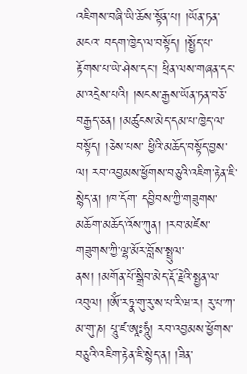འཇིགས་བཞི་ཡི་ཆོས་སྟོན་པ། །ཡོན་ཏན་མངའ་ བདག་ཁྱེད་ལ་བསྟོད། །སྤྱོད་པ་རྟོགས་པ་ཡེ་ཤེས་དང་། ཕྲིན་ལས་གཞན་དང་མ་འདྲེས་པའི། །སངས་རྒྱས་ཡོན་ཏན་བཅོ་བརྒྱད་ཅན། །མཚུངས་མེད་དམ་པ་ཁྱེད་ལ་བསྟོད། །ཅེས་པས་ ཕྱིའི་མཆོད་བསྟོད་བྱས་ལ། རབ་འབྱམས་ཕྱོགས་བཅུའི་འཇིག་རྟེན་ཇི་སྙེད་ན། །ཁ་དོག་ དབྱིབས་ཀྱི་གཟུགས་མཆོག་མཆོད་འོས་ཀུན། །རབ་མཛེས་གཟུགས་ཀྱི་ལྷ་མོར་བློས་སྤྲུལ་ ནས། །མགོན་པོ་སྒྲིབ་མེད་རྡོ་རྗེའི་སྤྱན་ལ་འབུལ། །ༀ་རཏྣ་གུ་རུ་ས་པ་རི་ཝ་ར། རུ་པ་ཀ་ མ་གུ་ཎ། པཱུ་ཛ་ཨཱཿཧཱུཾ། རབ་འབྱམས་ཕྱོགས་བཅུའི་འཇིག་རྟེན་ཇི་སྙེད་ན། །ཟིན་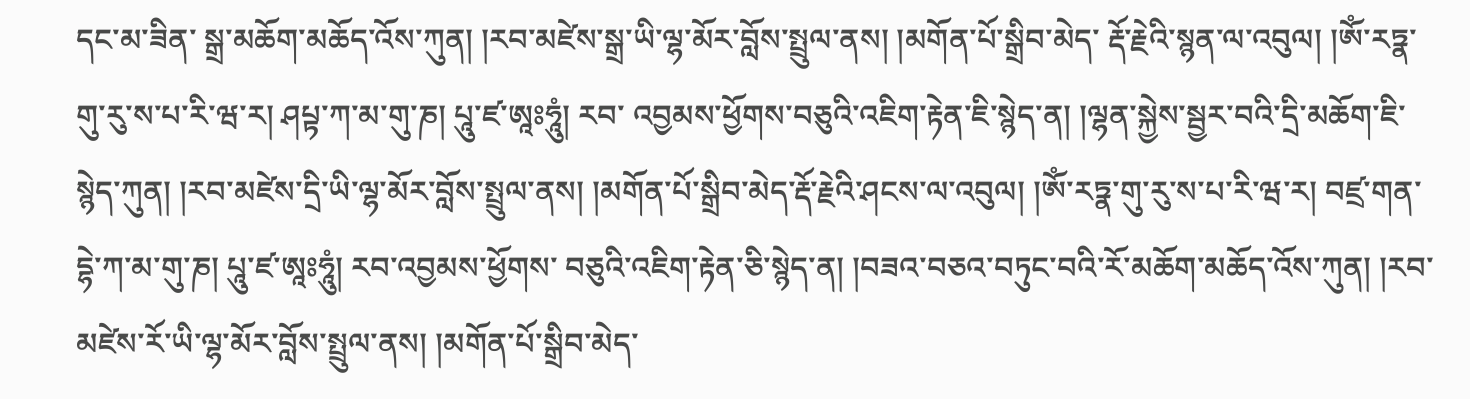དང་མ་ཟིན་ སྒྲ་མཆོག་མཆོད་འོས་ཀུན། །རབ་མཛེས་སྒྲ་ཡི་ལྷ་མོར་བློས་སྤྲུལ་ནས། །མགོན་པོ་སྒྲིབ་མེད་ རྡོ་རྗེའི་སྙན་ལ་འབུལ། །ༀ་རཏྣ་གུ་རུ་ས་པ་རི་ཝ་ར། ཤཔྟ་ཀ་མ་གུ་ཎ། པཱུ་ཛ་ཨཱཿཧཱུཾ། རབ་ འབྱམས་ཕྱོགས་བཅུའི་འཇིག་རྟེན་ཇི་སྙེད་ན། །ལྷན་སྐྱེས་སྦྱར་བའི་དྲི་མཆོག་ཇི་སྙེད་ཀུན། །རབ་མཛེས་དྲི་ཡི་ལྷ་མོར་བློས་སྤྲུལ་ནས། །མགོན་པོ་སྒྲིབ་མེད་རྡོ་རྗེའི་ཤངས་ལ་འབུལ། །ༀ་རཏྣ་གུ་རུ་ས་པ་རི་ཝ་ར། བཛྲ་གན་དྷེ་ཀ་མ་གུ་ཎ། པཱུ་ཛ་ཨཱཿཧཱུཾ། རབ་འབྱམས་ཕྱོགས་ བཅུའི་འཇིག་རྟེན་ཅི་སྙེད་ན། །བཟའ་བཅའ་བཏུང་བའི་རོ་མཆོག་མཆོད་འོས་ཀུན། །རབ་ མཛེས་རོ་ཡི་ལྷ་མོར་བློས་སྤྲུལ་ནས། །མགོན་པོ་སྒྲིབ་མེད་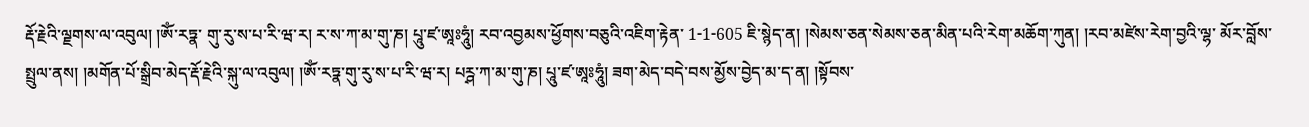རྡོ་རྗེའི་ལྗགས་ལ་འབུལ། །ༀ་རཏྣ་ གུ་རུ་ས་པ་རི་ཝ་ར། ར་ས་ཀ་མ་གུ་ཎ། པཱུ་ཛ་ཨཱཿཧཱུཾ། རབ་འབྱམས་ཕྱོགས་བཅུའི་འཇིག་རྟེན་ 1-1-605 ཇི་སྙེད་ན། །སེམས་ཅན་སེམས་ཅན་མིན་པའི་རེག་མཆོག་ཀུན། །རབ་མཛེས་རེག་བྱའི་ལྷ་ མོར་བློས་སྤྲུལ་ནས། །མགོན་པོ་སྒྲིབ་མེད་རྡོ་རྗེའི་སྐུ་ལ་འབུལ། །ༀ་རཏྣ་གུ་རུ་ས་པ་རི་ཝ་ར། པཪྴ་ཀ་མ་གུ་ཎ། པཱུ་ཛ་ཨཱཿཧཱུཾ། ཟག་མེད་བདེ་བས་མྱོས་བྱེད་མ་ད་ན། །སྟོབས་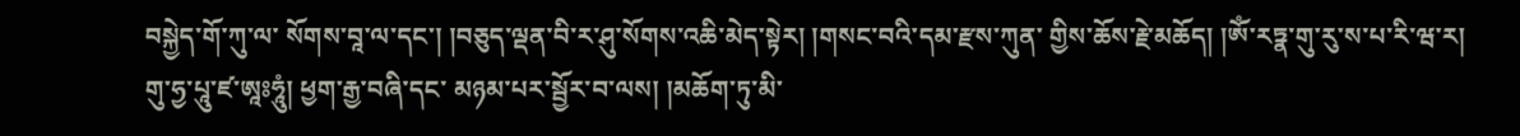བསྐྱེད་གོ་ཀུ་ལ་ སོགས་བཱ་ལ་དང་། །བཅུད་ལྡན་བི་ར་ཤུ་སོགས་འཆི་མེད་སྟེར། །གསང་བའི་དམ་རྫས་ཀུན་ གྱིས་ཆོས་རྗེ་མཆོད། །ༀ་རཏྣ་གུ་རུ་ས་པ་རི་ཝ་ར། གུ་ཧྱ་པཱུ་ཛ་ཨཱཿཧཱུཾ། ཕྱག་རྒྱ་བཞི་དང་ མཉམ་པར་སྦྱོར་བ་ལས། །མཆོག་ཏུ་མི་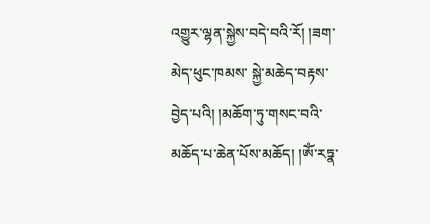འགྱུར་ལྷན་སྐྱེས་བདེ་བའི་རོ། །ཟག་མེད་ཕུང་ཁམས་ སྐྱེ་མཆེད་བརྟས་བྱེད་པའི། །མཆོག་ཏུ་གསང་བའི་མཆོད་པ་ཆེན་པོས་མཆོད། །ༀ་རཏྣ་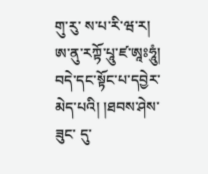གུ་རུ་ ས་པ་རི་ཝ་ར། ཨ་ནུ་རཀྟོ་པཱུ་ཛ་ཨཱཿཧཱུཾ། བདེ་དང་སྟོང་པ་དབྱེར་མེད་པའི། །ཐབས་ཤེས་ཟུང་ དུ་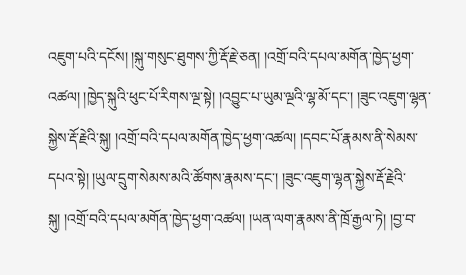འཇུག་པའི་དངོས། །སྐུ་གསུང་ཐུགས་ཀྱི་རྡོ་རྗེ་ཅན། །འགྲོ་བའི་དཔལ་མགོན་ཁྱེད་ཕྱག་ འཚལ། །ཁྱེད་སྐུའི་ཕུང་པོ་རིགས་ལྔ་སྟེ། །འབྱུང་པ་ཡུམ་ལྔའི་ལྷ་མོ་དང་། །ཟུང་འཇུག་ལྷན་ སྐྱེས་རྡོ་རྗེའི་སྐུ། །འགྲོ་བའི་དཔལ་མགོན་ཁྱེད་ཕྱག་འཚལ། །དབང་པོ་རྣམས་ནི་སེམས་ དཔའ་སྟེ། །ཡུལ་དྲུག་སེམས་མའི་ཚོགས་རྣམས་དང་། །ཟུང་འཇུག་ལྷན་སྐྱེས་རྡོ་རྗེའི་སྐུ། །འགྲོ་བའི་དཔལ་མགོན་ཁྱེད་ཕྱག་འཚལ། །ཡན་ལག་རྣམས་ནི་ཁྲོ་རྒྱལ་ཏེ། །བྱ་བ་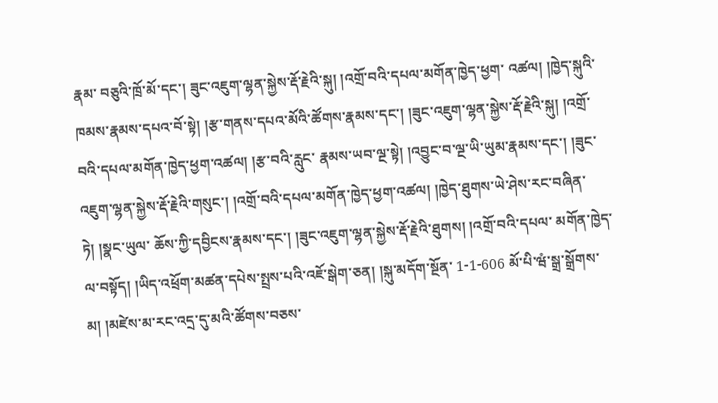རྣམ་ བཅུའི་ཁྲོ་མོ་དང་། ཟུང་འཇུག་ལྷན་སྐྱེས་རྡོ་རྗེའི་སྐུ། །འགྲོ་བའི་དཔལ་མགོན་ཁྱེད་ཕྱག་ འཚལ། །ཁྱེད་སྐུའི་ཁམས་རྣམས་དཔའ་བོ་སྟེ། །རྩ་གནས་དཔའ་མོའི་ཚོགས་རྣམས་དང་། །ཟུང་འཇུག་ལྷན་སྐྱེས་རྡོ་རྗེའི་སྐུ། །འགྲོ་བའི་དཔལ་མགོན་ཁྱེད་ཕྱག་འཚལ། །རྩ་བའི་རླུང་ རྣམས་ཡབ་ལྔ་སྟེ། །འབྱུང་བ་ལྔ་ཡི་ཡུམ་རྣམས་དང་། །ཟུང་འཇུག་ལྷན་སྐྱེས་རྡོ་རྗེའི་གསུང་། །འགྲོ་བའི་དཔལ་མགོན་ཁྱེད་ཕྱག་འཚལ། །ཁྱེད་ཐུགས་ཡེ་ཤེས་རང་བཞིན་ཏེ། །སྣང་ཡུལ་ ཆོས་ཀྱི་དབྱིངས་རྣམས་དང་། །ཟུང་འཇུག་ལྷན་སྐྱེས་རྡོ་རྗེའི་ཐུགས། །འགྲོ་བའི་དཔལ་ མགོན་ཁྱེད་ལ་བསྟོད། །ཡིད་འཕྲོག་མཚན་དཔེས་སྤྲས་པའི་འཇོ་སྒེག་ཅན། །སྐུ་མདོག་སྔོན་ 1-1-606 མོ་པི་ཝཾ་སྒྲ་སྒྲོགས་མ། །མཛེས་མ་རང་འདྲ་དུ་མའི་ཚོགས་བཅས་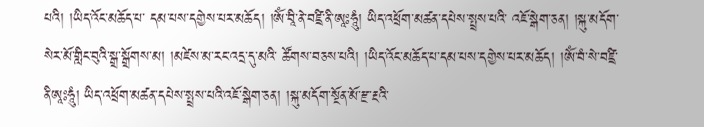པའི། །ཡིད་འོང་མཆོད་པ་ དམ་པས་དགྱེས་པར་མཆོད། །ༀ་བཱི་ནེ་བཛྲི་ནི་ཨཱཿཧཱུཾ། ཡིད་འཕྲོག་མཚན་དཔེས་སྤྲས་པའི་ འཇོ་སྒེག་ཅན། །སྐུ་མདོག་སེར་མོ་གླིང་བུའི་སྒྲ་སྒྲོགས་མ། །མཛེས་མ་རང་འདྲ་དུ་མའི་ ཚོགས་བཅས་པའི། །ཡིད་འོང་མཆོད་པ་དམ་པས་དགྱེས་པར་མཆོད། །ༀ་བཾ་སེ་བཛྲི་ ནིཨཱཿཧཱུཾ། ཡིད་འཕྲོག་མཚན་དཔེས་སྤྲས་པའི་འཇོ་སྒེག་ཅན། །སྐུ་མདོག་སྔོན་མོ་རྫ་རྔའི་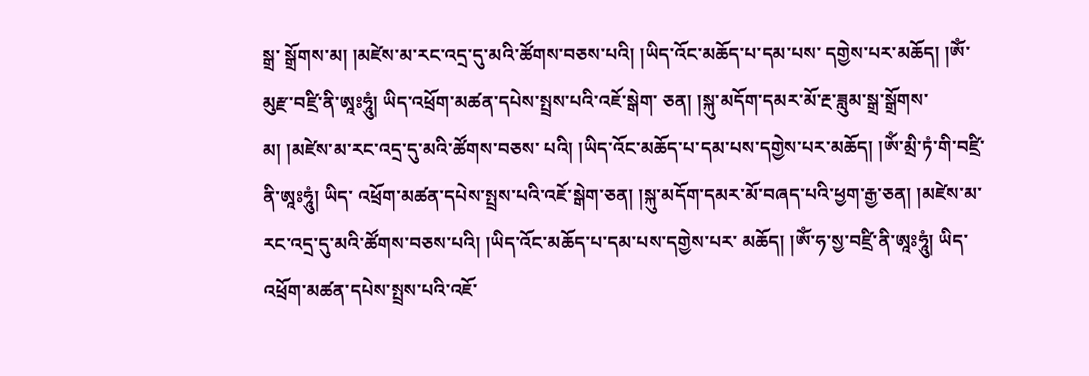སྒྲ་ སྒྲོགས་མ། །མཛེས་མ་རང་འདྲ་དུ་མའི་ཚོགས་བཅས་པའི། །ཡིད་འོང་མཆོད་པ་དམ་པས་ དགྱེས་པར་མཆོད། །ༀ་མུརྫ་བཛྲི་ནི་ཨཱཿཧཱུཾ། ཡིད་འཕྲོག་མཚན་དཔེས་སྤྲས་པའི་འཇོ་སྒེག་ ཅན། །སྐུ་མདོག་དམར་མོ་རྔ་ཟླུམ་སྒྲ་སྒྲོགས་མ། །མཛེས་མ་རང་འདྲ་དུ་མའི་ཚོགས་བཅས་ པའི། །ཡིད་འོང་མཆོད་པ་དམ་པས་དགྱེས་པར་མཆོད། །ༀ་མྲི་ཏཾ་གི་བཛྲི་ནི་ཨཱཿཧཱུཾ། ཡིད་ འཕྲོག་མཚན་དཔེས་སྤྲས་པའི་འཇོ་སྒེག་ཅན། །སྐུ་མདོག་དམར་མོ་བཞད་པའི་ཕྱག་རྒྱ་ཅན། །མཛེས་མ་རང་འདྲ་དུ་མའི་ཚོགས་བཅས་པའི། །ཡིད་འོང་མཆོད་པ་དམ་པས་དགྱེས་པར་ མཆོད། །ༀ་ཧ་སྱ་བཛྲི་ནི་ཨཱཿཧཱུཾ། ཡིད་འཕྲོག་མཚན་དཔེས་སྤྲས་པའི་འཇོ་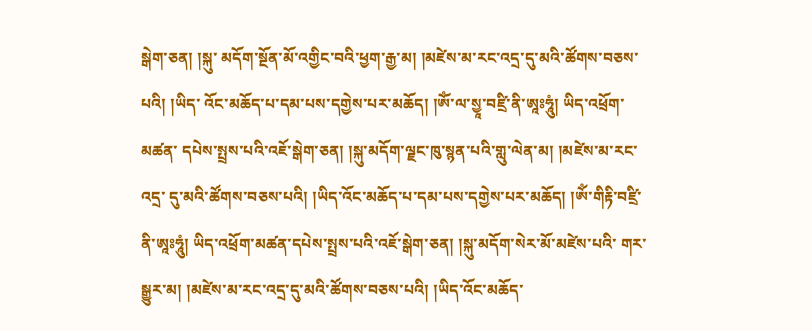སྒེག་ཅན། །སྐུ་ མདོག་སྔོན་མོ་འགྱིང་བའི་ཕྱག་རྒྱ་མ། །མཛེས་མ་རང་འདྲ་དུ་མའི་ཚོགས་བཅས་པའི། །ཡིད་ འོང་མཆོད་པ་དམ་པས་དགྱེས་པར་མཆོད། །ༀ་ལ་སྱཱ་བཛྲི་ནི་ཨཱཿཧཱུཾ། ཡིད་འཕྲོག་མཚན་ དཔེས་སྤྲས་པའི་འཇོ་སྒེག་ཅན། །སྐུ་མདོག་ལྗང་ཁུ་སྙན་པའི་གླུ་ལེན་མ། །མཛེས་མ་རང་འདྲ་ དུ་མའི་ཚོགས་བཅས་པའི། །ཡིད་འོང་མཆོད་པ་དམ་པས་དགྱེས་པར་མཆོད། །ༀ་གིརྟི་བཛྲི་ ནི་ཨཱཿཧཱུཾ། ཡིད་འཕྲོག་མཚན་དཔེས་སྤྲས་པའི་འཇོ་སྒེག་ཅན། །སྐུ་མདོག་སེར་མོ་མཛེས་པའི་ གར་སྒྱུར་མ། །མཛེས་མ་རང་འདྲ་དུ་མའི་ཚོགས་བཅས་པའི། །ཡིད་འོང་མཆོད་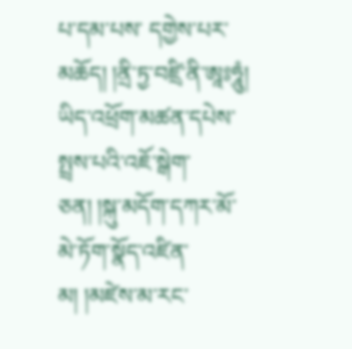པ་དམ་པས་ དགྱེས་པར་མཆོད། །ནྲི་ཏྱ་བཛྲི་ནི་ཨཱཿཧཱུཾ། ཡིད་འཕྲོག་མཚན་དཔེས་སྤྲས་པའི་འཇོ་སྒེག་ ཅན། །སྐུ་མདོག་དཀར་མོ་མེ་ཏོག་སྣོད་འཛིན་མ། །མཛེས་མ་རང་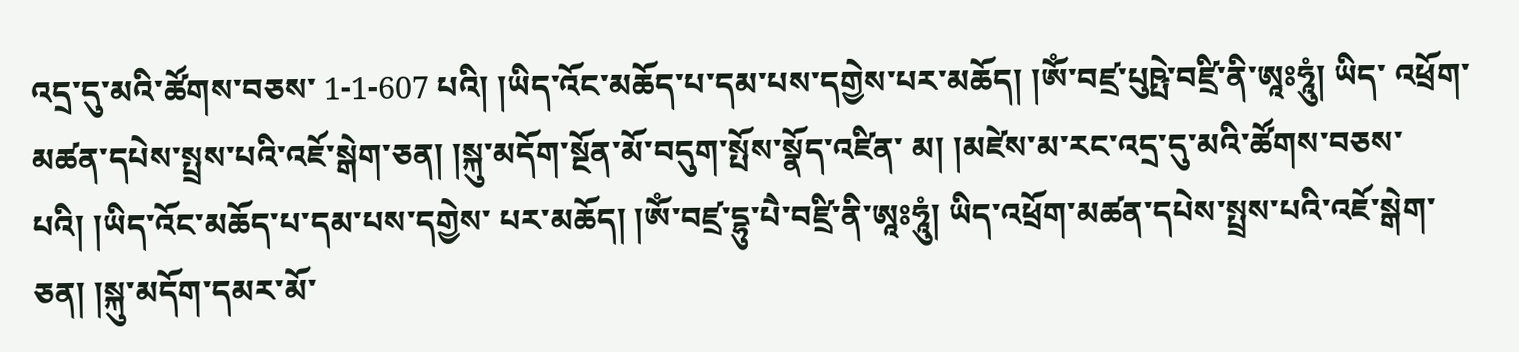འདྲ་དུ་མའི་ཚོགས་བཅས་ 1-1-607 པའི། །ཡིད་འོང་མཆོད་པ་དམ་པས་དགྱེས་པར་མཆོད། །ༀ་བཛྲ་པུཥྤེ་བཛྲི་ནི་ཨཱཿཧཱུཾ། ཡིད་ འཕྲོག་མཚན་དཔེས་སྤྲས་པའི་འཇོ་སྒེག་ཅན། །སྐུ་མདོག་སྔོན་མོ་བདུག་སྤོས་སྣོད་འཛིན་ མ། །མཛེས་མ་རང་འདྲ་དུ་མའི་ཚོགས་བཅས་པའི། །ཡིད་འོང་མཆོད་པ་དམ་པས་དགྱེས་ པར་མཆོད། །ༀ་བཛྲ་དྷུ་པཻ་བཛྲི་ནི་ཨཱཿཧཱུཾ། ཡིད་འཕྲོག་མཚན་དཔེས་སྤྲས་པའི་འཇོ་སྒེག་ཅན། །སྐུ་མདོག་དམར་མོ་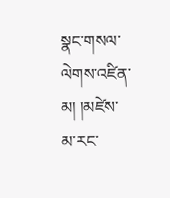སྣང་གསལ་ལེགས་འཛིན་མ། །མཛེས་མ་རང་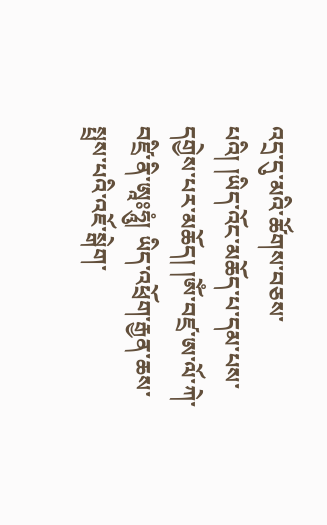འདྲ་དུ་མའི་ཚོགས་བཅས་ པའི། །ཡིད་འོང་མཆོད་པ་དམ་པས་དགྱེས་པར་མཆོད། །ༀ་བཛྲ་ཨ་ལོ་ཀེ་བཛྲི་ནི་ཨཱཿཧཱུཾ། ཡིད་འཕྲོག་རྒྱན་ཆས་སྤྲས་པའི་འཇོ་སྒེག་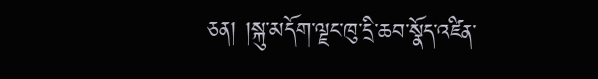ཅན། །སྐུ་མདོག་ལྗང་ཁུ་དྲི་ཆབ་སྣོད་འཛིན་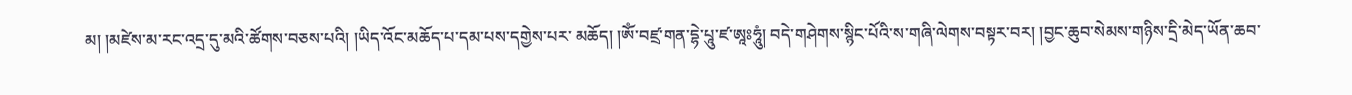མ། །མཛེས་མ་རང་འདྲ་དུ་མའི་ཚོགས་བཅས་པའི། །ཡིད་འོང་མཆོད་པ་དམ་པས་དགྱེས་པར་ མཆོད། །ༀ་བཛྲ་གན་དྷེ་པཱུ་ཛ་ཨཱཿཧཱུཾ། བདེ་གཤེགས་སྙིང་པོའི་ས་གཞི་ལེགས་བསྟར་བར། །བྱང་ཆུབ་སེམས་གཉིས་དྲི་མེད་ཡོན་ཆབ་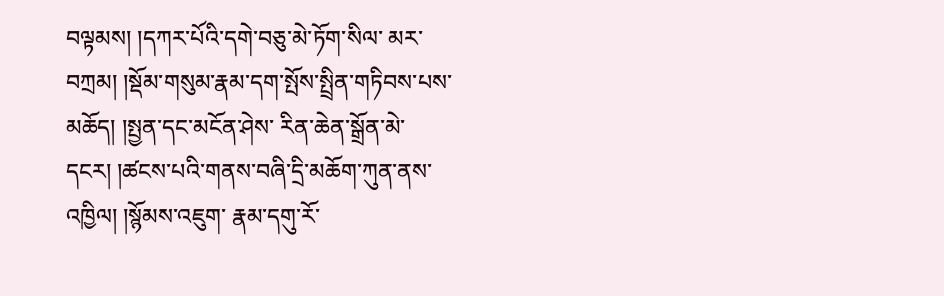བལྟམས། །དཀར་པོའི་དགེ་བཅུ་མེ་ཏོག་སིལ་ མར་བཀྲམ། །སྡོམ་གསུམ་རྣམ་དག་སྤོས་སྤྲིན་གཏིབས་པས་མཆོད། །སྤྱན་དང་མངོན་ཤེས་ རིན་ཆེན་སྒྲོན་མེ་དངར། །ཚངས་པའི་གནས་བཞི་དྲི་མཆོག་ཀུན་ནས་འཁྱིལ། །སྙོམས་འཇུག་ རྣམ་དགུ་རོ་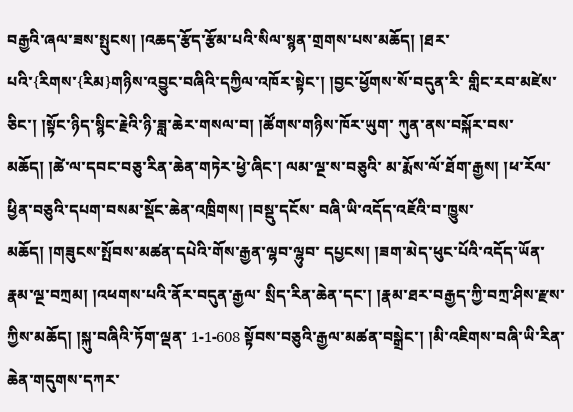བརྒྱའི་ཞལ་ཟས་སྤུངས། །འཆད་རྩོད་རྩོམ་པའི་སིལ་སྙན་གྲགས་པས་མཆོད། །ཐར་པའི་{རིགས་{རིམ}གཉིས་འབྱུང་བཞིའི་དཀྱིལ་འཁོར་སྟེང་། །བྱང་ཕྱོགས་སོ་བདུན་རི་ གླིང་རབ་མཛེས་ཅིང་། །སྟོང་ཉིད་སྙིང་རྗེའི་ཉི་ཟླ་ཆེར་གསལ་བ། །ཚོགས་གཉིས་ཁོར་ཡུག་ ཀུན་ནས་བསྐོར་བས་མཆོད། །ཚེ་ལ་དབང་བཅུ་རིན་ཆེན་གཏེར་ཕྱེ་ཞིང་། ལམ་ལྔ་ས་བཅུའི་ མ་རྨོས་ལོ་ཐོག་རྒྱས། །ཕ་རོལ་ཕྱིན་བཅུའི་དཔག་བསམ་སྡོང་ཆེན་འཁྲིགས། །བསྡུ་དངོས་ བཞི་ཡི་འདོད་འཇོའི་བ་ཁྱུས་མཆོད། །གཟུངས་སྤོབས་མཚན་དཔེའི་གོས་རྒྱན་ལྷབ་ལྷུབ་ དཔྱངས། །ཟག་མེད་ཕུང་པོའི་འདོད་ཡོན་རྣམ་ལྔ་བཀྲམ། །འཕགས་པའི་ནོར་བདུན་རྒྱལ་ སྲིད་རིན་ཆེན་དང་། །རྣམ་ཐར་བརྒྱད་ཀྱི་བཀྲ་ཤིས་རྫས་ཀྱིས་མཆོད། །སྐུ་བཞིའི་ཏོག་ལྡན་ 1-1-608 སྟོབས་བཅུའི་རྒྱལ་མཚན་བསྒྲེང་། །མི་འཇིགས་བཞི་ཡི་རིན་ཆེན་གདུགས་དཀར་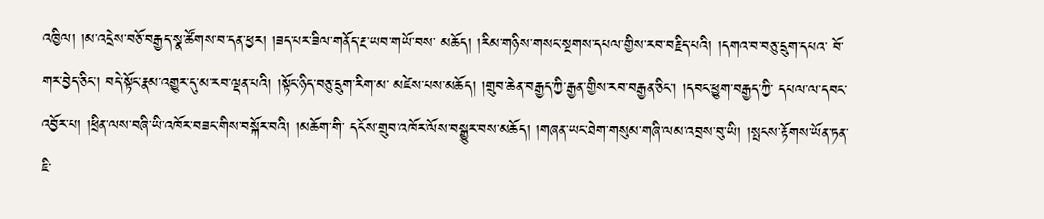འཁྱིལ། །མ་འདྲེས་བཅོ་བརྒྱད་སྣ་ཚོགས་བ་དན་ཕྱར། །ཟད་པར་ཟིལ་གནོད་རྔ་ཡབ་གཡོ་བས་ མཆོད། །རིམ་གཉིས་གསང་སྔགས་དཔལ་གྱིས་རབ་བརྗིད་པའི། །དགའ་བ་བཅུ་དྲུག་དཔའ་ བོ་གར་བྱེད་ཅིང་། བདེ་སྟོང་རྣམ་འགྱུར་དུ་མ་རབ་ལྡན་པའི། །སྟོང་ཉིད་བཅུ་དྲུག་རིག་མ་ མཛེས་པས་མཆོད། །གྲུབ་ཆེན་བརྒྱད་ཀྱི་རྒྱན་གྱིས་རབ་བརྒྱན་ཅིང་། །དབང་ཕྱུག་བརྒྱད་ཀྱི་ དཔལ་ལ་དབང་འབྱོར་པ། །ཕྲིན་ལས་བཞི་ཡི་འཁོར་བཟང་གིས་བསྐོར་བའི། །མཆོག་གི་ དངོས་གྲུབ་འཁོར་ལོས་བསྒྱུར་བས་མཆོད། །གཞན་ཡང་ཐེག་གསུམ་གཞི་ལམ་འབྲས་བུ་ཡི། །སྤངས་རྟོགས་ཡོན་ཏན་ཇི་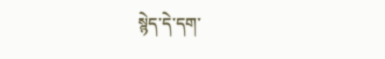སྙེད་དེ་དག་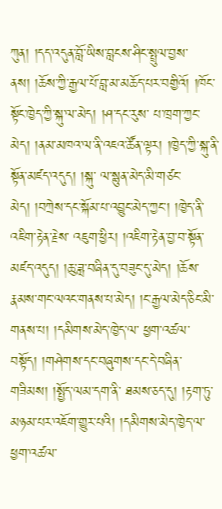ཀུན། །དད་འདུན་བློ་ཡིས་བླངས་ཤིང་སྤྲུལ་བྱས་ ནས། །ཆོས་ཀྱི་རྒྱལ་པོ་བླ་མ་མཆོད་པར་བགྱིའོ། །ཁོང་སྟོང་ཁྱེད་ཀྱི་སྐུ་ལ་མེད། །ཤ་དང་རུས་ པ་ཁྲག་ཀྱང་མེད། །ནམ་མཁའ་ལ་ནི་འཇའ་ཚོན་ལྟར། །ཁྱེད་ཀྱི་སྐུ་ནི་སྟོན་མཛད་འདུད། །སྐུ་ ལ་སྙུན་མེད་མི་གཙང་མེད། །བཀྲེས་དང་སྐོམ་པ་འབྱུང་མེད་ཀྱང་། །ཁྱེད་ནི་འཇིག་རྟེན་རྗེས་ འཇུག་ཕྱིར། །འཇིག་རྟེན་བྱ་བ་སྟོན་མཛད་འདུད། །ཆུ་ཟླ་བཞིན་དུ་བཟུང་དུ་མེད། །ཆོས་ རྣམས་གང་ལའང་གནས་པ་མེད། །ང་རྒྱལ་མེད་ཅིང་མི་གནས་པ། །དམིགས་མེད་ཁྱེད་ལ་ ཕྱག་འཚལ་བསྟོད། །གཤེགས་དང་བཞུགས་དང་དེ་བཞིན་གཟིམས། །སྤྱོད་ལམ་དག་ནི་ ཐམས་ཅད་དུ། །རྟག་ཏུ་མཉམ་པར་འཇོག་གྱུར་པའི། །དམིགས་མེད་ཁྱེད་ལ་ཕྱག་འཚལ་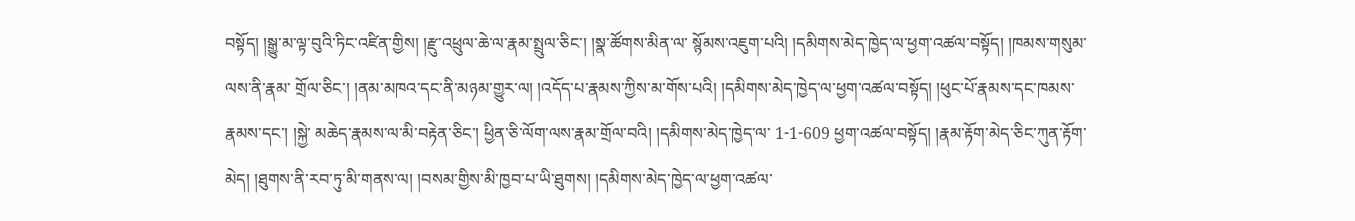བསྟོད། །སྒྱུ་མ་ལྟ་བུའི་ཏིང་འཛིན་གྱིས། །རྫུ་འཕྲུལ་ཆེ་ལ་རྣམ་སྤྲུལ་ཅིང་། །སྣ་ཚོགས་མིན་ལ་ སྙོམས་འཇུག་པའི། །དམིགས་མེད་ཁྱེད་ལ་ཕྱག་འཚལ་བསྟོད། །ཁམས་གསུམ་ལས་ནི་རྣམ་ གྲོལ་ཅིང་། །ནམ་མཁའ་དང་ནི་མཉམ་གྱུར་ལ། །འདོད་པ་རྣམས་ཀྱིས་མ་གོས་པའི། །དམིགས་མེད་ཁྱེད་ལ་ཕྱག་འཚལ་བསྟོད། །ཕུང་པོ་རྣམས་དང་ཁམས་རྣམས་དང་། །སྐྱེ་ མཆེད་རྣམས་ལ་མི་བརྟེན་ཅིང་། ཕྱིན་ཅི་ལོག་ལས་རྣམ་གྲོལ་བའི། །དམིགས་མེད་ཁྱེད་ལ་ 1-1-609 ཕྱག་འཚལ་བསྟོད། །རྣམ་རྟོག་མེད་ཅིང་ཀུན་རྟོག་མེད། །ཐུགས་ནི་རབ་ཏུ་མི་གནས་ལ། །བསམ་གྱིས་མི་ཁྱབ་པ་ཡི་ཐུགས། །དམིགས་མེད་ཁྱེད་ལ་ཕྱག་འཚལ་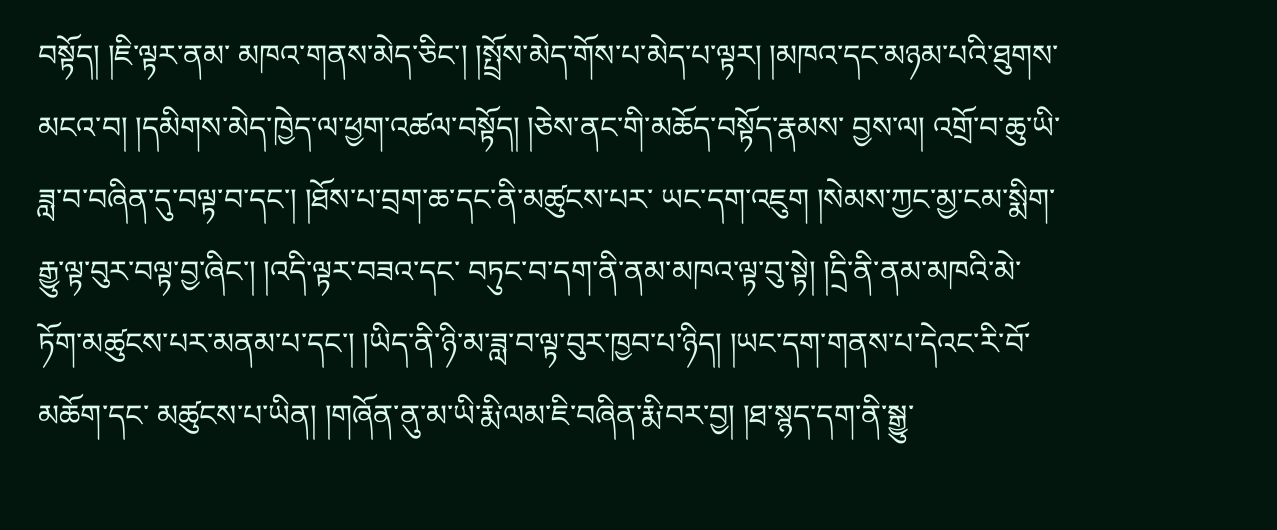བསྟོད། །ཇི་ལྟར་ནམ་ མཁའ་གནས་མེད་ཅིང་། །སྤྲོས་མེད་གོས་པ་མེད་པ་ལྟར། །མཁའ་དང་མཉམ་པའི་ཐུགས་ མངའ་བ། །དམིགས་མེད་ཁྱེད་ལ་ཕྱག་འཚལ་བསྟོད། །ཅེས་ནང་གི་མཆོད་བསྟོད་རྣམས་ བྱས་ལ། འགྲོ་བ་ཆུ་ཡི་ཟླ་བ་བཞིན་དུ་བལྟ་བ་དང་། །ཐོས་པ་བྲག་ཆ་དང་ནི་མཚུངས་པར་ ཡང་དག་འཇུག །སེམས་ཀྱང་མྱ་ངམ་སྨིག་རྒྱུ་ལྟ་བུར་བལྟ་བྱ་ཞིང་། །འདི་ལྟར་བཟའ་དང་ བཏུང་བ་དག་ནི་ནམ་མཁའ་ལྟ་བུ་སྟེ། །དྲི་ནི་ནམ་མཁའི་མེ་ཏོག་མཚུངས་པར་མནམ་པ་དང་། །ཡིད་ནི་ཉི་མ་ཟླ་བ་ལྟ་བུར་ཁྱབ་པ་ཉིད། །ཡང་དག་གནས་པ་དེའང་རི་བོ་མཆོག་དང་ མཚུངས་པ་ཡིན། །གཞོན་ནུ་མ་ཡི་རྨི་ལམ་ཇི་བཞིན་རྨི་བར་བྱ། །ཐ་སྙད་དག་ནི་སྒྱུ་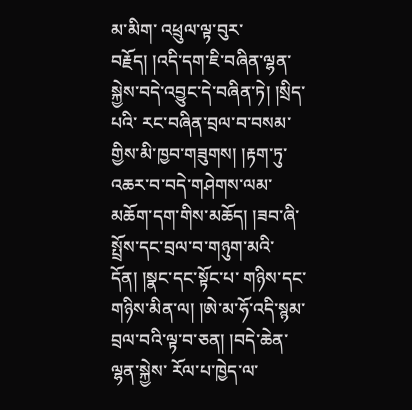མ་མིག་ འཕྲུལ་ལྟ་བུར་བརྗོད། །འདི་དག་ཇི་བཞིན་ལྷན་སྐྱེས་བདེ་འབྱུང་དེ་བཞིན་ཏེ། །སྲིད་པའི་ རང་བཞིན་བྲལ་བ་བསམ་གྱིས་མི་ཁྱབ་གཟུགས། །རྟག་ཏུ་འཆར་བ་བདེ་གཤེགས་ལམ་ མཆོག་དག་གིས་མཆོད། །ཟབ་ཞི་སྤྲོས་དང་བྲལ་བ་གཉུག་མའི་དོན། །སྣང་དང་སྟོང་པ་ གཉིས་དང་གཉིས་མིན་ལ། །ཨེ་མ་ཧོ་འདི་སྙམ་བྲལ་བའི་ལྟ་བ་ཅན། །བདེ་ཆེན་ལྷན་སྐྱེས་ རོལ་པ་ཁྱེད་ལ་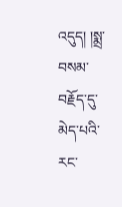འདུད། །སྨྲ་བསམ་བརྗོད་དུ་མེད་པའི་རང་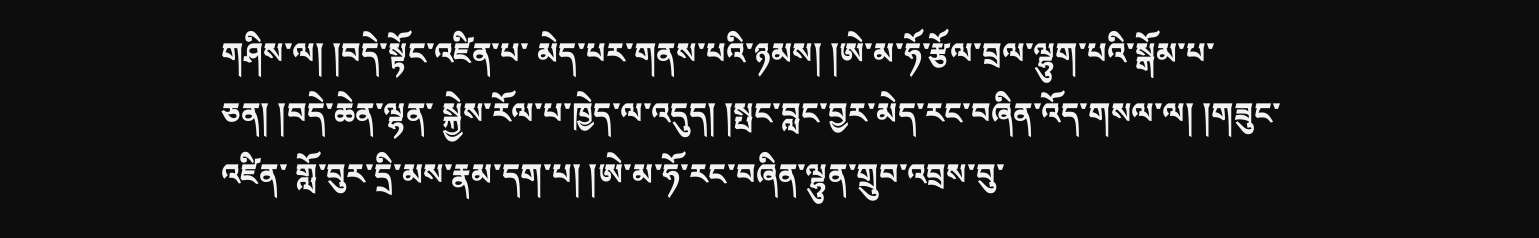གཤིས་ལ། །བདེ་སྟོང་འཛིན་པ་ མེད་པར་གནས་པའི་ཉམས། །ཨེ་མ་ཧོ་རྩོལ་བྲལ་ལྷུག་པའི་སྒོམ་པ་ཅན། །བདེ་ཆེན་ལྷན་ སྐྱེས་རོལ་པ་ཁྱེད་ལ་འདུད། །སྤང་བླང་བྱར་མེད་རང་བཞིན་འོད་གསལ་ལ། །གཟུང་འཛིན་ གློ་བུར་དྲི་མས་རྣམ་དག་པ། །ཨེ་མ་ཧོ་རང་བཞིན་ལྷུན་གྲུབ་འབྲས་བུ་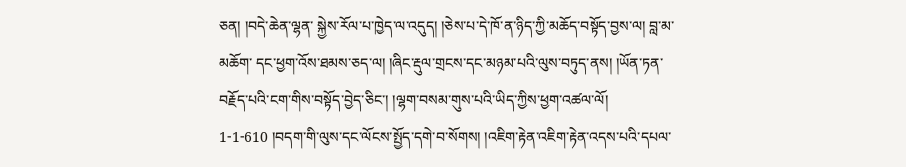ཅན། །བདེ་ཆེན་ལྷན་ སྐྱེས་རོལ་པ་ཁྱེད་ལ་འདུད། །ཅེས་པ་དེ་ཁོ་ན་ཉིད་ཀྱི་མཆོད་བསྟོད་བྱས་ལ། བླ་མ་མཆོག་ དང་ཕྱག་འོས་ཐམས་ཅད་ལ། །ཞིང་རྡུལ་གྲངས་དང་མཉམ་པའི་ལུས་བཏུད་ནས། །ཡོན་ཏན་ བརྗོད་པའི་ངག་གིས་བསྟོད་བྱེད་ཅིང་། །ལྷག་བསམ་གུས་པའི་ཡིད་ཀྱིས་ཕྱག་འཚལ་ལོ། 1-1-610 །བདག་གི་ལུས་དང་ལོངས་སྤྱོད་དགེ་བ་སོགས། །འཇིག་རྟེན་འཇིག་རྟེན་འདས་པའི་དཔལ་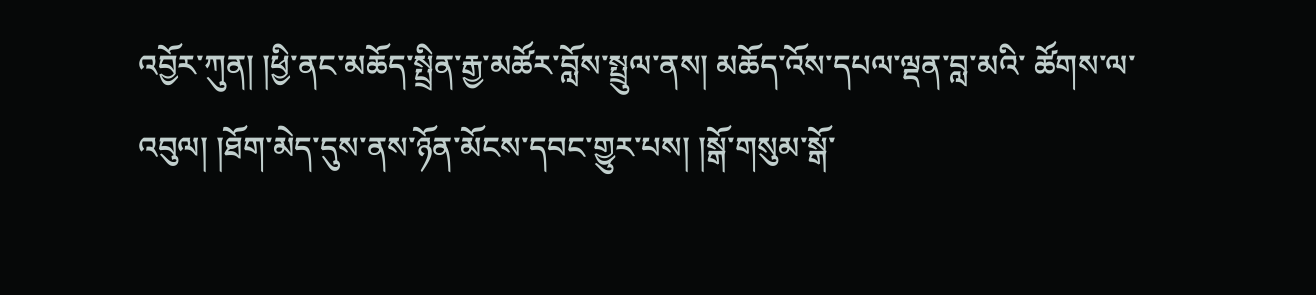འབྱོར་ཀུན། །ཕྱི་ནང་མཆོད་སྤྲིན་རྒྱ་མཚོར་བློས་སྤྲུལ་ནས། མཆོད་འོས་དཔལ་ལྡན་བླ་མའི་ ཚོགས་ལ་འབུལ། །ཐོག་མེད་དུས་ནས་ཉོན་མོངས་དབང་གྱུར་པས། །སྒོ་གསུམ་སྒོ་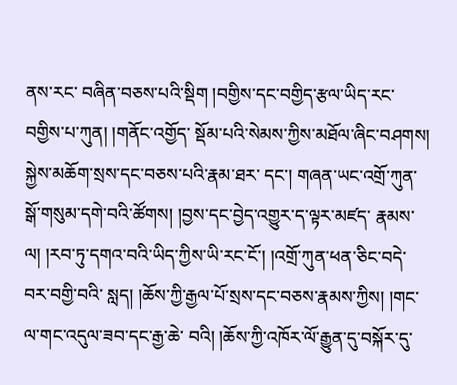ནས་རང་ བཞིན་བཅས་པའི་སྡིག །བགྱིས་དང་བགྱིད་རྩལ་ཡིད་རང་བགྱིས་པ་ཀུན། །གནོང་འགྱོད་ སྡོམ་པའི་སེམས་ཀྱིས་མཐོལ་ཞིང་བཤགས། སྐྱེས་མཆོག་སྲས་དང་བཅས་པའི་རྣམ་ཐར་ དང་། གཞན་ཡང་འགྲོ་ཀུན་སྒོ་གསུམ་དགེ་བའི་ཚོགས། །བྱས་དང་བྱེད་འགྱུར་ད་ལྟར་མཛད་ རྣམས་ལ། །རབ་ཏུ་དགའ་བའི་ཡིད་ཀྱིས་ཡི་རང་ངོ་། །འགྲོ་ཀུན་ཕན་ཅིང་བདེ་བར་བགྱི་བའི་ སླད། །ཆོས་ཀྱི་རྒྱལ་པོ་སྲས་དང་བཅས་རྣམས་ཀྱིས། །གང་ལ་གང་འདུལ་ཟབ་དང་རྒྱ་ཆེ་ བའི། །ཆོས་ཀྱི་འཁོར་ལོ་རྒྱུན་དུ་བསྐོར་དུ་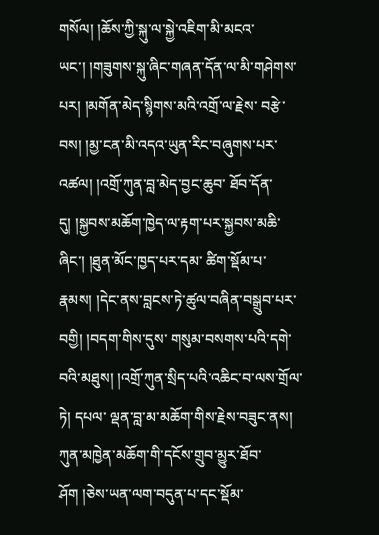གསོལ། །ཆོས་ཀྱི་སྐུ་ལ་སྐྱེ་འཇིག་མི་མངའ་ཡང་། །གཟུགས་སྐུ་ཞིང་གཞན་དོན་ལ་མི་གཤེགས་པར། །མགོན་མེད་སྙིགས་མའི་འགྲོ་ལ་རྗེས་ བརྩེ་བས། །མྱ་ངན་མི་འདའ་ཡུན་རིང་བཞུགས་པར་འཚལ། །འགྲོ་ཀུན་བླ་མེད་བྱང་ཆུབ་ ཐོབ་དོན་དུ། །སྐྱབས་མཆོག་ཁྱེད་ལ་རྟག་པར་སྐྱབས་མཆི་ཞིང་། །ཐུན་མོང་ཁྱད་པར་དམ་ ཚིག་སྡོམ་པ་རྣམས། །དེང་ནས་བླངས་ཏེ་ཚུལ་བཞིན་བསྒྲུབ་པར་བགྱི། །བདག་གིས་དུས་ གསུམ་བསགས་པའི་དགེ་བའི་མཐུས། །འགྲོ་ཀུན་སྲིད་པའི་འཆིང་བ་ལས་གྲོལ་ཏེ། དཔལ་ ལྡན་བླ་མ་མཆོག་གིས་རྗེས་བཟུང་ནས། ཀུན་མཁྱེན་མཆོག་གི་དངོས་གྲུབ་མྱུར་ཐོབ་ཤོག །ཅེས་ཡན་ལག་བདུན་པ་དང་སྡོམ་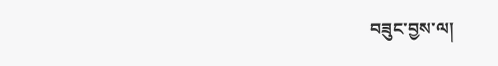བཟུང་བྱས་ལ།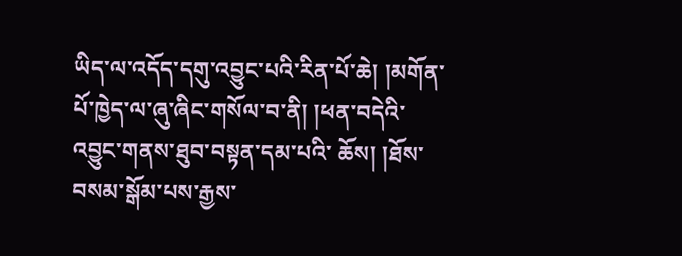ཡིད་ལ་འདོད་དགུ་འབྱུང་པའི་རིན་པོ་ཆེ། །མགོན་པོ་ཁྱེད་ལ་ཞུ་ཞིང་གསོལ་བ་ནི། །ཕན་བདེའི་འབྱུང་གནས་ཐུབ་བསྟན་དམ་པའི་ ཆོས། །ཐོས་བསམ་སྒོམ་པས་རྒྱས་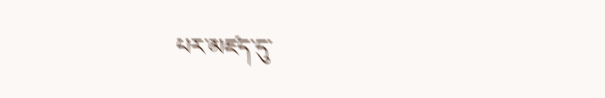པར་མཛད་དུ་